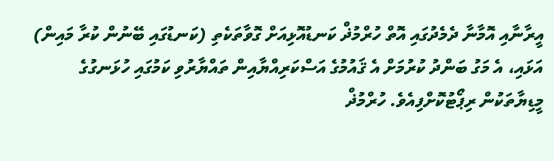އީރާނާއި އޮމާނާ ދެމެދުގައި އޮތް ހުރްމުޛް ކަނޑުއޮޅިއަށް ގޮވާތަކެތި (ކަނޑުގައި ބޭނުން ކުރާ މައިން) އަޅައި، އެ މަގު ބަންދު ކުރުމަށް އެ ޤައުމުގެ އަސްކަރިއްޔާއިން ތައްޔާރުވި ކަމުގައި ހުޅަނގުގެ މީޑިޔާތަކުން ރިޕޯޓުކޮށްފިއެވެ. ހުރްމުޛް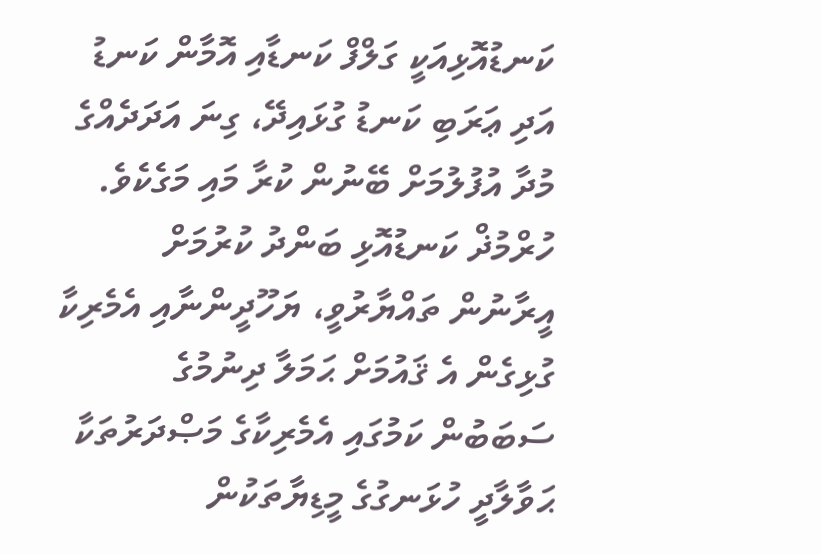ކަނޑުއޮޅިއަކީ ގަލްފް ކަނޑާއި އޮމާން ކަނޑު އަދި ޢަރަބި ކަނޑު ގުޅައިދޭ، ގިނަ އަދަދެއްގެ މުދާ އުފުލުމަށް ބޭނުން ކުރާ މައި މަގެކެވެ. ހުރްމުޛް ކަނޑުއޮޅި ބަންދު ކުރުމަށް އީރާނުން ތައްޔާރުވީ، ޔަހޫދީންނާއި އެމެރިކާ ގުޅިގެން އެ ޤައުމަށް ޙަމަލާ ދިނުމުގެ ސަބަބުން ކަމުގައި އެމެރިކާގެ މަޞްދަރުތަކާ ޙަވާލާދީ ހުޅަނގުގެ މީޑިޔާތަކުން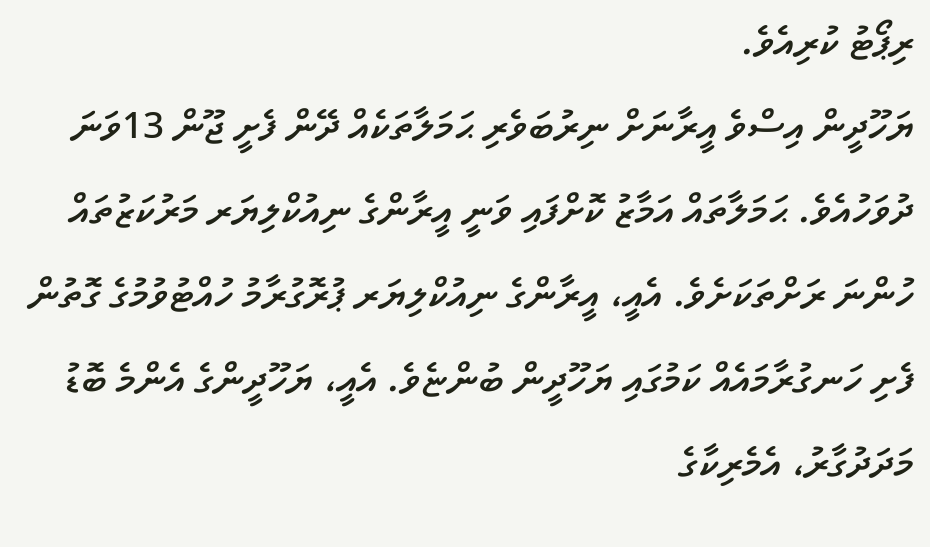ރިޕޯޓު ކުރިއެވެ.
ޔަހޫދީން އިސްވެ އީރާނަށް ނިރުބަވެރި ޙަމަލާތަކެއް ދޭން ފެށީ ޖޫން 13ވަނަ ދުވަހުއެވެ. ޙަމަލާތައް އަމާޒު ކޮށްފައި ވަނީ އީރާންގެ ނިއުކްލިޔަރ މަރުކަޒުތައް ހުންނަ ރަށްތަކަށެވެ. އެއީ، އީރާންގެ ނިއުކްލިޔަރ ޕުރޮގުރާމު ހުއްޓުވުމުގެ ގޮތުން ފެށި ހަނގުރާމައެއް ކަމުގައި ޔަހޫދީން ބުންޏެވެ. އެއީ، ޔަހޫދީންގެ އެންމެ ބޮޑު މަދަދުގާރު، އެމެރިކާގެ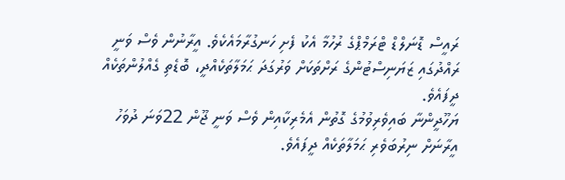ރައީސް ޑޮނަލްޑް ޓްރަމްޕްގެ ރުހުމާ އެކު ފެށި ހަނގުރާމައެކެވެ. އީރާނުން ވެސް ވަނީ ރައްދުގައި ޒަޔަނިސްޓުންގެ ރަށްތަކަށް ވަރުގަދަ ޙަމަލާތަކެއްދީ، ބޮޑެތި ގެއްލުންތަކެއް ދީފައެވެ.
ޔަހޫދީންނާ ބައިވެރިވުމުގެ ގޮތުން އެމެރިކާއިން ވެސް ވަނީ ޖޫން 22ވަނަ ދުވަހު އީރާނަށް ނިރުބަވެރި ޙަމަލާތަކެއް ދީފައެވެ.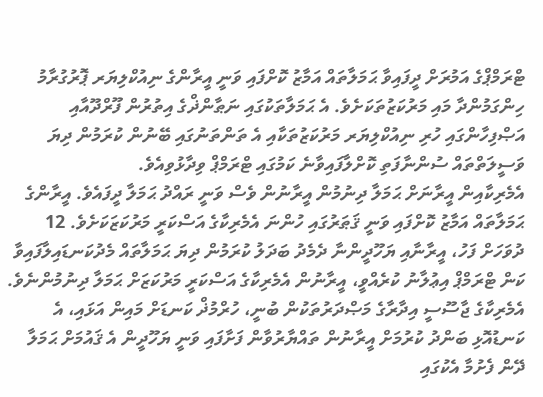ޓްރަމްޕްގެ އަމުރަށް ދީފައިވާ ޙަމަލާތައް އަމާޒު ކޮށްފައި ވަނީ އީރާންގެ ނިއުކްލިޔަރ ޕޮރުގުރާމު ހިންގަމުންދާ މައި މަރުކަޒުތަކަށެވެ. އެ ޙަމަލާތަކުގައި ނަޠާންޛްގެ އިތުރުން ފޫރްދޫއާއި އަޞްފިހާންގައި ހުރި ނިއުކްލިޔަރ މަރުކަޒުތަކާއި އެ ތަންތަނުގައި ބޭނުން ކުރަމުން ދިޔަ ވަސީލަތްތައް ސުންނާފަތި ކޮށްލާފައިވާނެ ކަމުގައި ޓްރަމްޕް ވިދާޅުވިއެވެ.
އެމެރިކާއިން އީރާނަށް ޙަމަލާ ދިނުމުން އީރާނުން ވެސް ވަނީ ރައްދު ޙަމަލާ ދީފައެވެ. އީރާންގެ ޙަމަލާތައް އަމާޒު ކޮށްފައި ވަނީ ޤަޠަރުގައި ހުންނަ އެމެރިކާގެ އަސްކަރީ މަރުކަޒަކަށެވެ. 12 ދުވަހަށް ފަހު، އީރާނާއި ޔަހޫދީންނާ ދެމެދު ބަދަލު ކުރަމުން ދިޔަ ޙަމަލާތައް މެދުކަނޑައިލާފައިވާ ކަން ޓްރަމްޕް އިޢުލާނު ކުރެއްވީ، އީރާނުން އެމެރިކާގެ އަސްކަރީ މަރުކަޒަށް ޙަމަލާ ދިނުމުންނެވެ.
އެމެރިކާގެ ޖާސޫސީ އިދާރާގެ މަޞްދަރުތަކުން ބުނީ، ހުރްމުޛް ކަނޑަށް މައިން އަޅައި، އެ ކަނޑުއޮޅި ބަންދު ކުރުމަށް އީރާނުން ތައްޔާރުވާން ފަށާފައި ވަނީ ޔަހޫދީން އެ ޤައުމަށް ޙަމަލާ ދޭން ފެށުމާ އެކުގައި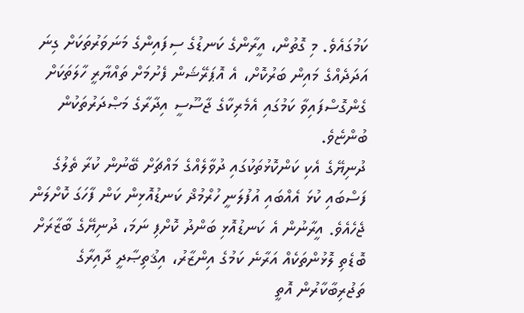ކަމުގައެވެ. މި ގޮތުން، އީރާންގެ ކަނޑުގެ ސިފައިންގެ މަނަވަރުތަކަށް ގިނަ އަދަދެއްގެ މައިން ބަރުކޮށް، އެ އޮޕަރޭޝަން ފެށުމަށް ތައްޔާރީ ހާލަތަކަށް ގެންގޮސްފައިވާ ކަމުގައި އެމެރިކާގެ ޖާސޫސީ އިދާރާގެ މަޞްދަރުތަކުން ބުންޏެވެ.
ދުނިޔޭގެ އެކި ކަންކޮޅުތަކުގައި ދުވާލެއްގެ މައްޗަށް ބޭނުން ކުރާ ތެލުގެ ފަސްބައި ކުޅަ އެއްބައި އުފުލަނީ ހުރްމުޛް ކަނޑުއޮޅިން ކަން ފާހަގަ ކޮށްލަން ޖެހެއެވެ. އީރާނުން އެ ކަނޑުއޮޅި ބަންދު ކޮށްފި ނަމަ، ދުނިޔޭގެ ބާޒާރަށް ބޮޑެތި ލޮޅުންތަކެއް އަރާނެ ކަމުގެ އިންޒާރު، އިޤުތިޞާދީ ދާއިރާގެ ތަޖުރިބާކާރުން އޮތީ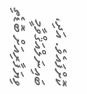ކޮށްފައެވެ. އަދި، ބައިނަލްއަޤްވާމީ ވިޔަފާރިއަށް ބޮޑެތި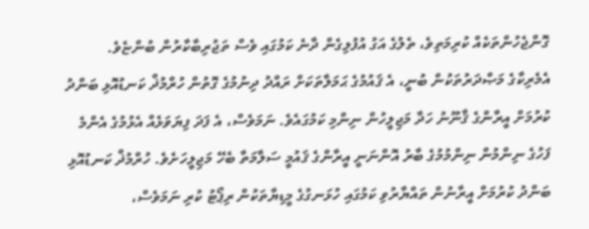ގޮންޖެހުންތަކެއް ކުރިމަތިވެ، ތެލުގެ އަގު އުފުލިގެން ދާނެ ކަމުގައި ވެސް ތަޖުރިބާކާރުން ބުންޏެވެ.
އެމެރިކާގެ މަޞްދަރުތަކުން ބުނީ، އެ ޤައުމުގެ ޙަމަލާތަކަށް ރައްދު ދިނުމުގެ ގޮތުން ހުރްމުޛް ކަނޑުއޮޅި ބަންދު ކުރުމަށް އީރާންގެ ޤާނޫނު ހަދާ މަޖިލީހުން ނިންމި ކަމުގައެވެ. ނަމަވެސް، އެ ފަދަ ފިޔަވަޅެއް އެޅުމުގެ އެންމެ ފަހުގެ ނިންމުން ނިންމުމުގެ ބާރު އޮންނަނީ އީރާންގެ ޤައުމީ ސަލާމަތާ ބެހޭ މަޖިލީހަށެވެ. ހުރްމުޛް ކަނޑުއޮޅި ބަންދު ކުރުމަށް އީރާނުން ތައްޔާރުވި ކަމުގައި ހުޅަނގުގެ މީޑިޔާތަކުން ރިޕޯޓު ކުރި ނަމަވެސް،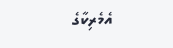އެމެރިކާގެ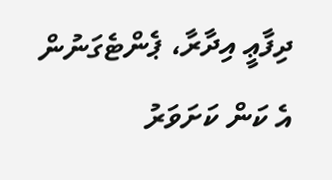ދިފާޢީ އިދާރާ، ޕެންޓެގަނުން އެ ކަން ކަށަވަރު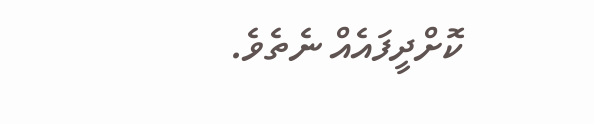ކޮށްދީފައެއް ނެތެވެ.